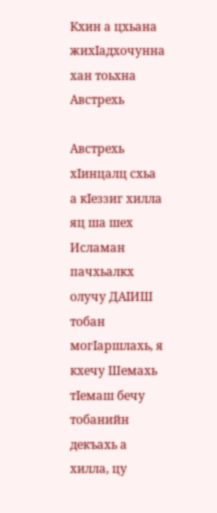Кхин а цхьана жихIадхочунна хан тоьхна Австрехь

Австрехь хIинцалц схьа а кIеззиг хилла яц ша шех Исламан пачхьалкх олучу ДАIИШ тобан могIаршлахь, я кхечу Шемахь тIемаш бечу тобанийн декъахь а хилла, цу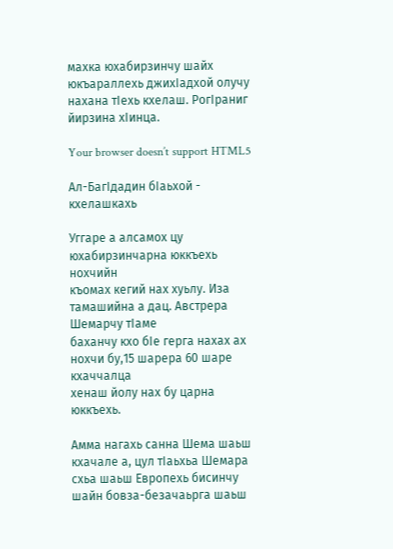махка юхабирзинчу шайх юкъараллехь джихIадхой олучу нахана тIехь кхелаш. РогIраниг йирзина хIинца.

Your browser doesn’t support HTML5

Ал-БагIдадин бIаьхой - кхелашкахь

Уггаре а алсамох цу юхабирзинчарна юккъехь нохчийн
къомах кегий нах хуьлу. Иза тамашийна а дац. Австрера Шемарчу тIаме
баханчу кхо бIе герга нахах ах нохчи бу,15 шарера 60 шаре кхаччалца
хенаш йолу нах бу царна юккъехь.

Амма нагахь санна Шема шаьш кхачале а, цул тIаьхьа Шемара схьа шаьш Европехь бисинчу шайн бовза-безачаьрга шаьш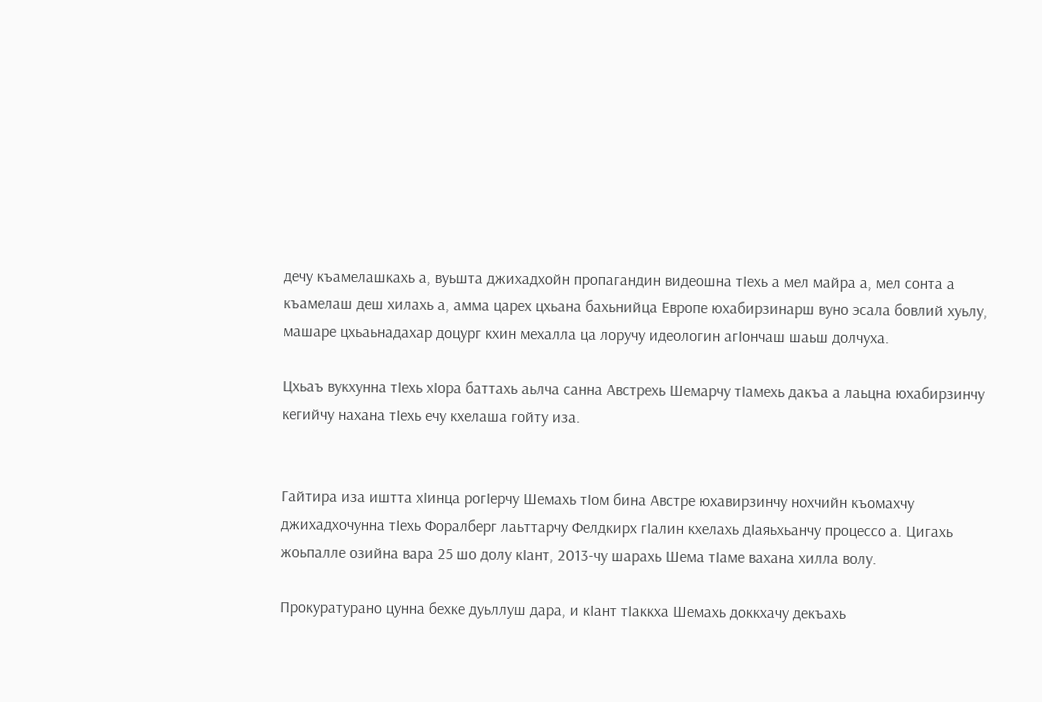дечу къамелашкахь а, вуьшта джихадхойн пропагандин видеошна тIехь а мел майра а, мел сонта а къамелаш деш хилахь а, амма царех цхьана бахьнийца Европе юхабирзинарш вуно эсала бовлий хуьлу, машаре цхьаьнадахар доцург кхин мехалла ца лоручу идеологин агIончаш шаьш долчуха.

Цхьаъ вукхунна тIехь хIора баттахь аьлча санна Австрехь Шемарчу тIамехь дакъа а лаьцна юхабирзинчу кегийчу нахана тIехь ечу кхелаша гойту иза.


Гайтира иза иштта хIинца рогIерчу Шемахь тIом бина Австре юхавирзинчу нохчийн къомахчу джихадхочунна тIехь Форалберг лаьттарчу Фелдкирх гIалин кхелахь дIаяьхьанчу процессо а. Цигахь жоьпалле озийна вара 25 шо долу кIант, 2013-чу шарахь Шема тIаме вахана хилла волу.

Прокуратурано цунна бехке дуьллуш дара, и кIант тIаккха Шемахь доккхачу декъахь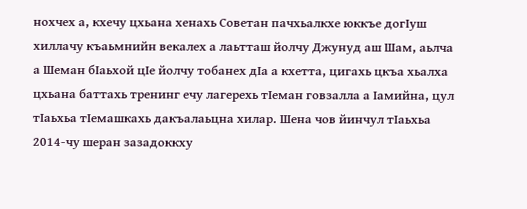нохчех а, кхечу цхьана хенахь Советан пачхьалкхе юккъе догIуш хиллачу къаьмнийн векалех а лаьтташ йолчу Джунуд аш Шам, аьлча а Шеман бIаьхой цIе йолчу тобанех дIа а кхетта, цигахь цкъа хьалха цхьана баттахь тренинг ечу лагерехь тIеман говзалла а Iамийна, цул тIаьхьа тIемашкахь дакъалаьцна хилар. Шена чов йинчул тIаьхьа 2014-чу шеран зазадоккху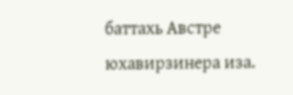баттахь Австре юхавирзинера иза.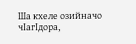Ша кхеле озийначо чIагIдора,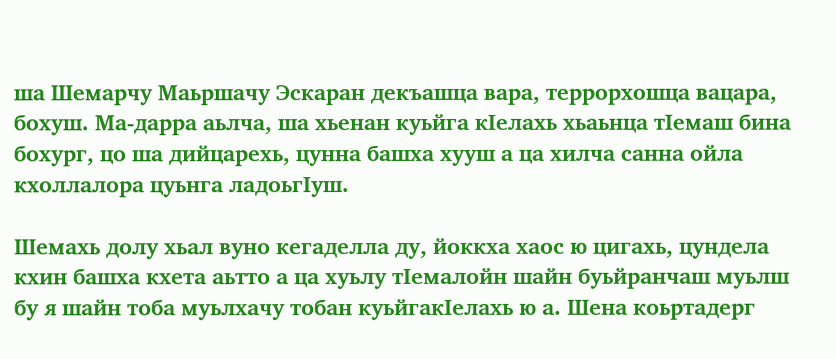ша Шемарчу Маьршачу Эскаран декъашца вара, террорхошца вацара, бохуш. Ма-дарра аьлча, ша хьенан куьйга кIелахь хьаьнца тIемаш бина бохург, цо ша дийцарехь, цунна башха хууш а ца хилча санна ойла кхоллалора цуьнга ладоьгIуш.

Шемахь долу хьал вуно кегаделла ду, йоккха хаос ю цигахь, цундела кхин башха кхета аьтто а ца хуьлу тIемалойн шайн буьйранчаш муьлш бу я шайн тоба муьлхачу тобан куьйгакIелахь ю а. Шена коьртадерг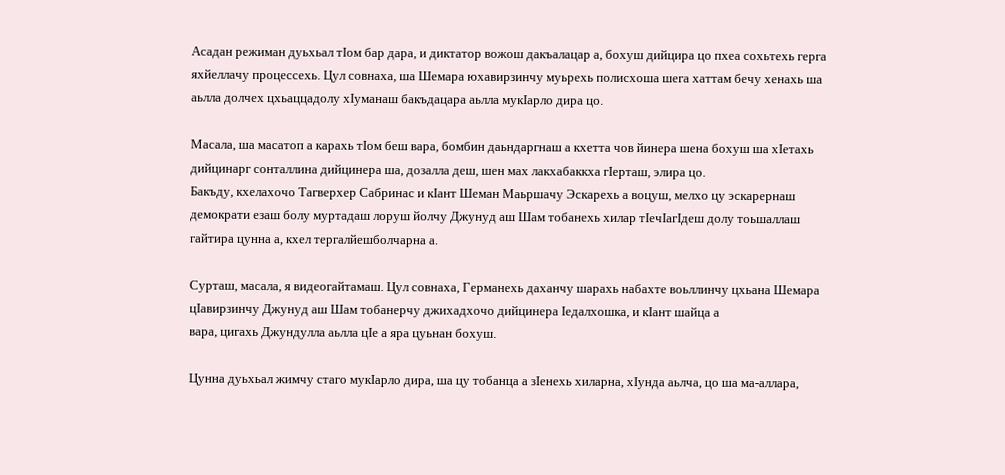Асадан режиман дуьхьал тIом бар дара, и диктатор вожош дакъалацар а, бохуш дийцира цо пхеа сохьтехь герга яхйеллачу процессехь. Цул совнаха, ша Шемара юхавирзинчу муьрехь полисхоша шега хаттам бечу хенахь ша аьлла долчех цхьаццадолу хIуманаш бакъдацара аьлла мукIарло дира цо.

Масала, ша масатоп а карахь тIом беш вара, бомбин даьндаргнаш а кхетта чов йинера шена бохуш ша хIетахь дийцинарг сонталлина дийцинера ша, дозалла деш, шен мах лакхабаккха гIерташ, элира цо.
Бакъду, кхелахочо Тагверхер Сабринас и кIант Шеман Маьршачу Эскарехь а воцуш, мелхо цу эскарернаш демократи езаш болу муртадаш лоруш йолчу Джунуд аш Шам тобанехь хилар тIечIагIдеш долу тоьшаллаш гайтира цунна а, кхел тергалйешболчарна а.

Сурташ, масала, я видеогайтамаш. Цул совнаха, Германехь даханчу шарахь набахте воьллинчу цхьана Шемара цIавирзинчу Джунуд аш Шам тобанерчу джихадхочо дийцинера Iедалхошка, и кIант шайца а
вара, цигахь Джундулла аьлла цIе а яра цуьнан бохуш.

Цунна дуьхьал жимчу стаго мукIарло дира, ша цу тобанца а зIенехь хиларна, хIунда аьлча, цо ша ма-аллара,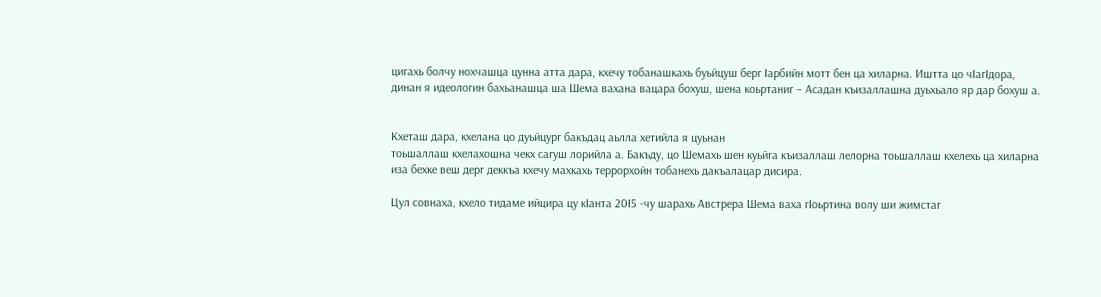цигахь болчу нохчашца цунна атта дара, кхечу тобанашкахь буьйцуш берг Iарбийн мотт бен ца хиларна. Иштта цо чIагIдора, динан я идеологин бахьанашца ша Шема вахана вацара бохуш, шена коьртаниг – Асадан къизаллашна дуьхьало яр дар бохуш а.


Кхеташ дара, кхелана цо дуьйцург бакъдац аьлла хетийла я цуьнан
тоьшаллаш кхелахошна чекх сагуш лорийла а. Бакъду, цо Шемахь шен куьйга къизаллаш лелорна тоьшаллаш кхелехь ца хиларна иза бехке веш дерг деккъа кхечу махкахь террорхойн тобанехь дакъалацар дисира.

Цул совнаха, кхело тидаме ийцира цу кIанта 20I5 -чу шарахь Австрера Шема ваха гIоьртина волу ши жимстаг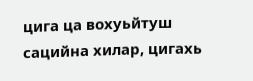цига ца вохуьйтуш сацийна хилар, цигахь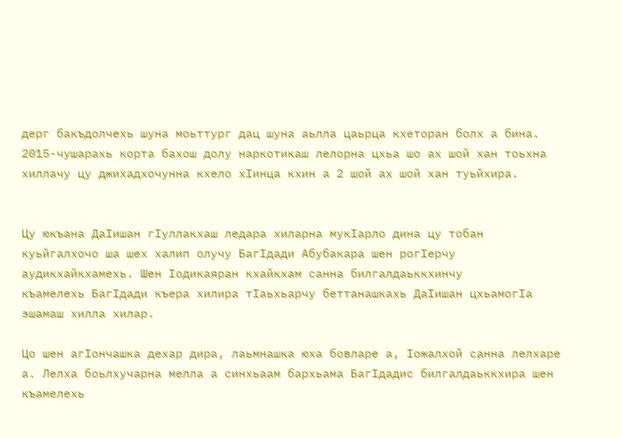дерг бакъдолчехь шуна моьттург дац шуна аьлла цаьрца кхеторан болх а бина. 2015-чушарахь корта бахош долу наркотикаш лелорна цхьа шо ах шой хан тоьхна хиллачу цу джихадхочунна кхело хIинца кхин а 2 шой ах шой хан туьйхира.


Цу юкъана ДаIишан гIуллакхаш ледара хиларна мукIарло дина цу тобан
куьйгалхочо ша шех халип олучу БагIдади Абубакара шен рогIерчу
аудикхайкхамехь. Шен Iодикаяран кхайкхам санна билгалдаьккхинчу
къамелехь БагIдади къера хилира тIаьхьарчу беттанашкахь ДаIишан цхьамогIа эшамаш хилла хилар.

Цо шен агIончашка дехар дира, лаьмнашка юха бовларе а, Iожалхой санна лелхаре а. Лелха боьлхучарна мелла а синхьаам бархьама БагIдадис билгалдаьккхира шен къамелехь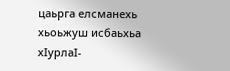цаьрга елсманехь
хьоьжуш исбаьхьа хIурлаI-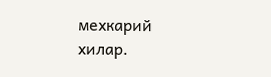мехкарий хилар.